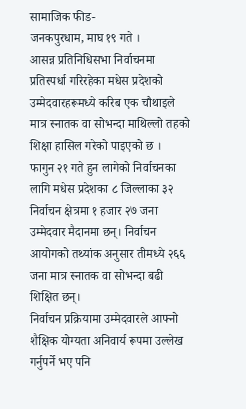सामाजिक फीड-
जनकपुरधाम, माघ १९ गते ।
आसन्न प्रतिनिधिसभा निर्वाचनमा प्रतिस्पर्धा गरिरहेका मधेस प्रदेशको
उम्मेदवारहरूमध्ये करिब एक चौथाइले मात्र स्नातक वा सोभन्दा माथिल्लो तहको शिक्षा हासिल गरेको पाइएको छ ।
फागुन २१ गते हुन लागेको निर्वाचनका लागि मधेस प्रदेशका ८ जिल्लाका ३२ निर्वाचन क्षेत्रमा १ हजार २७ जना उम्मेदवार मैदानमा छन्। निर्वाचन आयोगको तथ्यांक अनुसार तीमध्ये २६६ जना मात्र स्नातक वा सोभन्दा बढी शिक्षित छन्।
निर्वाचन प्रक्रियामा उम्मेदवारले आफ्नो शैक्षिक योग्यता अनिवार्य रूपमा उल्लेख गर्नुपर्ने भए पनि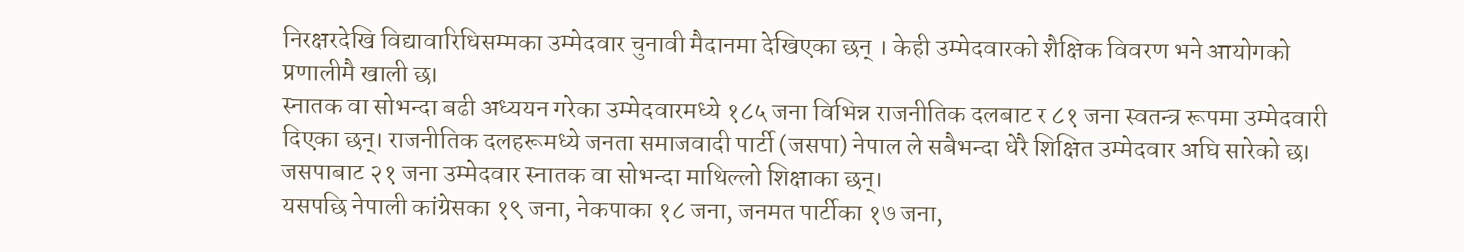निरक्षरदेखि विद्यावारिधिसम्मका उम्मेदवार चुनावी मैदानमा देखिएका छन् । केही उम्मेदवारको शैक्षिक विवरण भने आयोगको प्रणालीमै खाली छ।
स्नातक वा सोभन्दा बढी अध्ययन गरेका उम्मेदवारमध्ये १८५ जना विभिन्न राजनीतिक दलबाट र ८१ जना स्वतन्त्र रूपमा उम्मेदवारी दिएका छन्। राजनीतिक दलहरूमध्ये जनता समाजवादी पार्टी (जसपा) नेपाल ले सबैभन्दा धेरै शिक्षित उम्मेदवार अघि सारेको छ। जसपाबाट २१ जना उम्मेदवार स्नातक वा सोभन्दा माथिल्लो शिक्षाका छन्।
यसपछि नेपाली कांग्रेसका १९ जना, नेकपाका १८ जना, जनमत पार्टीका १७ जना,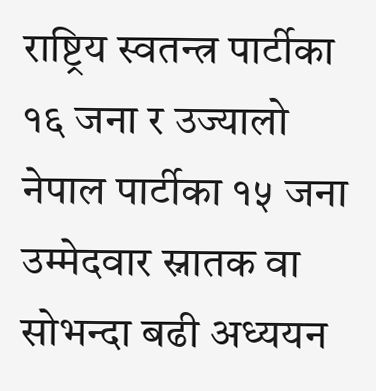राष्ट्रिय स्वतन्त्र पार्टीका १६ जना र उज्यालो नेपाल पार्टीका १५ जना उम्मेदवार स्नातक वा सोभन्दा बढी अध्ययन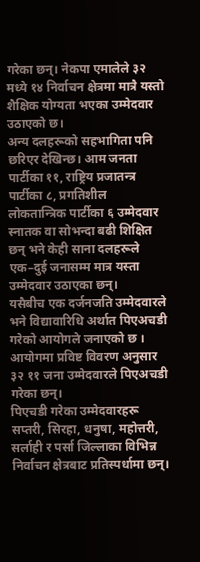गरेका छन्। नेकपा एमालेले ३२ मध्ये १४ निर्वाचन क्षेत्रमा मात्रै यस्तो शैक्षिक योग्यता भएका उम्मेदवार उठाएको छ।
अन्य दलहरूको सहभागिता पनि छरिएर देखिन्छ। आम जनता पार्टीका ११, राष्ट्रिय प्रजातन्त्र पार्टीका ८, प्रगतिशील लोकतान्त्रिक पार्टीका ६ उम्मेदवार स्नातक वा सोभन्दा बढी शिक्षित छन् भने केही साना दलहरूले एक–दुई जनासम्म मात्र यस्ता उम्मेदवार उठाएका छन्।
यसैबीच एक दर्जनजति उम्मेदवारले भने विद्यावारिधि अर्थात पिएअचडी गरेको आयोगले जनाएको छ । आयोगमा प्रविष्ट विवरण अनुसार ३२ ११ जना उम्मेदवारले पिएअचडी गरेका छन्।
पिएचडी गरेका उम्मेदवारहरू सप्तरी, सिरहा, धनुषा, महोत्तरी, सर्लाही र पर्सा जिल्लाका विभिन्न निर्वाचन क्षेत्रबाट प्रतिस्पर्धामा छन्।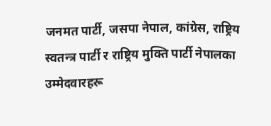जनमत पार्टी, जसपा नेपाल, कांग्रेस, राष्ट्रिय स्वतन्त्र पार्टी र राष्ट्रिय मुक्ति पार्टी नेपालका उम्मेदवारहरू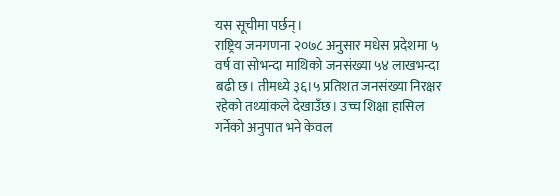यस सूचीमा पर्छन्।
राष्ट्रिय जनगणना २०७८ अनुसार मधेस प्रदेशमा ५ वर्ष वा सोभन्दा माथिको जनसंख्या ५४ लाखभन्दा बढी छ। तीमध्ये ३६।५ प्रतिशत जनसंख्या निरक्षर रहेको तथ्यांकले देखाउँछ। उच्च शिक्षा हासिल गर्नेको अनुपात भने केवल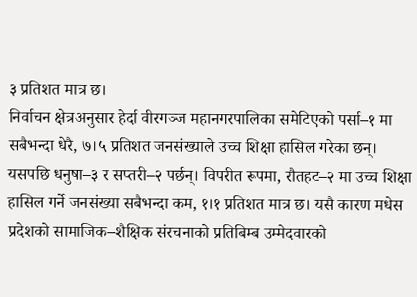३ प्रतिशत मात्र छ।
निर्वाचन क्षेत्रअनुसार हेर्दा वीरगञ्ज महानगरपालिका समेटिएको पर्सा–१ मा सबैभन्दा धेरै, ७।५ प्रतिशत जनसंख्याले उच्च शिक्षा हासिल गरेका छन्। यसपछि धनुषा–३ र सप्तरी–२ पर्छन्। विपरीत रूपमा, रौतहट–२ मा उच्च शिक्षा हासिल गर्ने जनसंख्या सबैभन्दा कम, १।१ प्रतिशत मात्र छ। यसै कारण मधेस प्रदेशको सामाजिक–शैक्षिक संरचनाको प्रतिबिम्ब उम्मेदवारको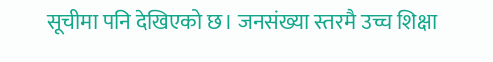सूचीमा पनि देखिएको छ। जनसंख्या स्तरमै उच्च शिक्षा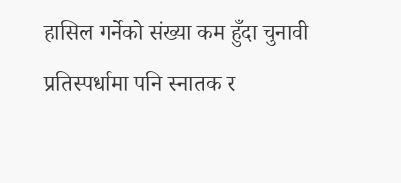हासिल गर्नेको संख्या कम हुँदा चुनावी प्रतिस्पर्धामा पनि स्नातक र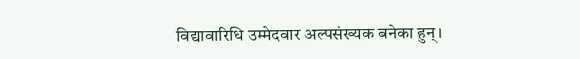विद्यावारिधि उम्मेदवार अल्पसंख्यक बनेका हुन्।